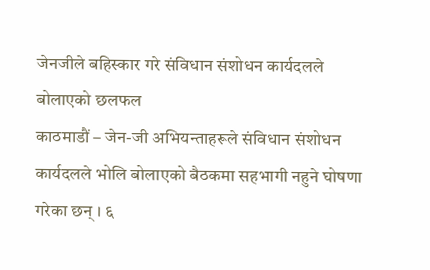जेनजीले बहिस्कार गरे संविधान संशोधन कार्यदलले बोलाएको छलफल
काठमाडौं – जेन-जी अभियन्ताहरूले संविधान संशोधन कार्यदलले भोलि बोलाएको बैठकमा सहभागी नहुने घोषणा गरेका छन् । ६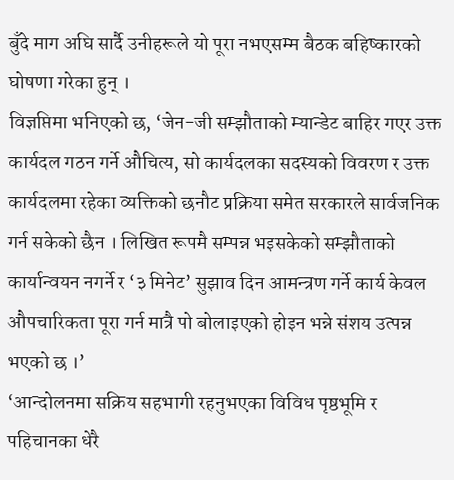बुँदे माग अघि सार्दै उनीहरूले यो पूरा नभएसम्म बैठक बहिष्कारको घोषणा गरेका हुन् ।
विज्ञप्तिमा भनिएको छ, ‘जेन-जी सम्झौताको म्यान्डेट बाहिर गएर उक्त कार्यदल गठन गर्ने औचित्य, सो कार्यदलका सदस्यको विवरण र उक्त कार्यदलमा रहेका व्यक्तिको छनौट प्रक्रिया समेत सरकारले सार्वजनिक गर्न सकेको छैन । लिखित रूपमै सम्पन्न भइसकेको सम्झौताको कार्यान्वयन नगर्ने र ‘३ मिनेट’ सुझाव दिन आमन्त्रण गर्ने कार्य केवल औपचारिकता पूरा गर्न मात्रै पो बोलाइएको होइन भन्ने संशय उत्पन्न भएको छ ।’
‘आन्दोलनमा सक्रिय सहभागी रहनुभएका विविध पृष्ठभूमि र पहिचानका धेरै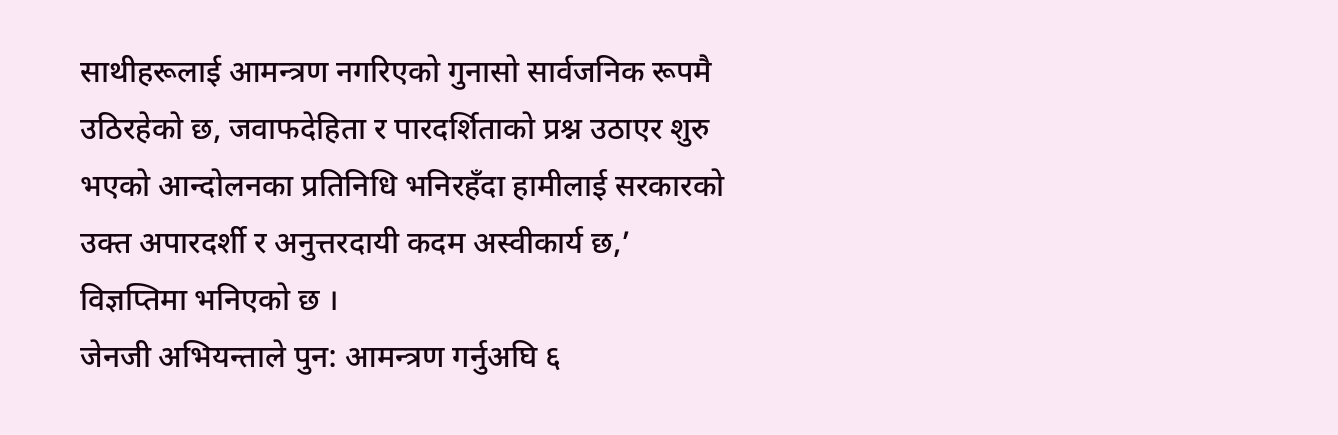साथीहरूलाई आमन्त्रण नगरिएको गुनासो सार्वजनिक रूपमै उठिरहेको छ, जवाफदेहिता र पारदर्शिताको प्रश्न उठाएर शुरु भएको आन्दोलनका प्रतिनिधि भनिरहँदा हामीलाई सरकारको उक्त अपारदर्शी र अनुत्तरदायी कदम अस्वीकार्य छ,’ विज्ञप्तिमा भनिएको छ ।
जेनजी अभियन्ताले पुन: आमन्त्रण गर्नुअघि ६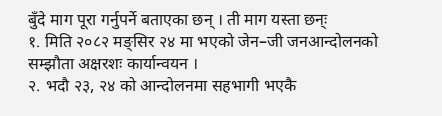बुँदे माग पूरा गर्नुपर्ने बताएका छन् । ती माग यस्ता छन्ः
१. मिति २०८२ मङ्सिर २४ मा भएको जेन–जी जनआन्दोलनको सम्झौता अक्षरशः कार्यान्वयन ।
२. भदौ २३, २४ को आन्दोलनमा सहभागी भएकै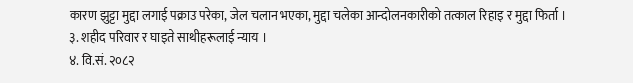कारण झुट्टा मुद्दा लगाई पक्राउ परेका, जेल चलान भएका, मुद्दा चलेका आन्दोलनकारीको तत्काल रिहाइ र मुद्दा फिर्ता ।
३. शहीद परिवार र घाइते साथीहरूलाई न्याय ।
४. वि.सं. २०८२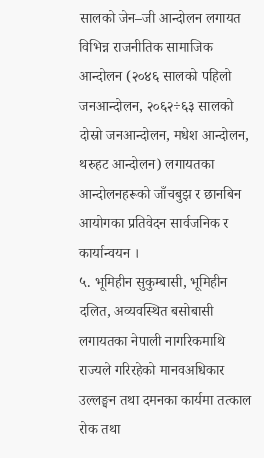सालको जेन–जी आन्दोलन लगायत विभिन्न राजनीतिक सामाजिक आन्दोलन (२०४६ सालको पहिलो जनआन्दोलन, २०६२÷६३ सालको दोस्रो जनआन्दोलन, मधेश आन्दोलन, थरुहट आन्दोलन) लगायतका आन्दोलनहरूको जाँचबुझ र छानबिन आयोगका प्रतिवेदन सार्वजनिक र कार्यान्वयन ।
५. भूमिहीन सुकुम्बासी, भूमिहीन दलित, अव्यवस्थित बसोबासी लगायतका नेपाली नागरिकमाथि राज्यले गरिरहेको मानवअधिकार उल्लङ्घन तथा दमनका कार्यमा तत्काल रोक तथा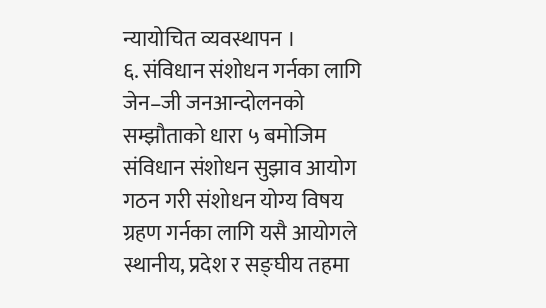न्यायोचित व्यवस्थापन ।
६. संविधान संशोधन गर्नका लागि जेन–जी जनआन्दोलनको सम्झौताको धारा ५ बमोजिम संविधान संशोधन सुझाव आयोग गठन गरी संशोधन योग्य विषय ग्रहण गर्नका लागि यसै आयोगले स्थानीय, प्रदेश र सङ्घीय तहमा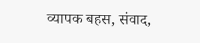व्यापक बहस, संवाद,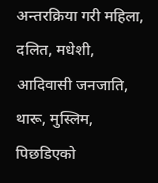अन्तरक्रिया गरी महिला, दलित, मधेशी, आदिवासी जनजाति, थारू, मुस्लिम, पिछडिएको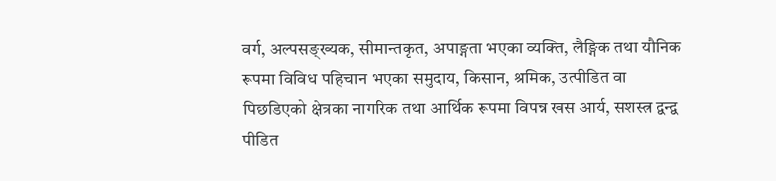वर्ग, अल्पसङ्ख्यक, सीमान्तकृत, अपाङ्गता भएका व्यक्ति, लैङ्गिक तथा यौनिक रूपमा विविध पहिचान भएका समुदाय, किसान, श्रमिक, उत्पीडित वा पिछडिएको क्षेत्रका नागरिक तथा आर्थिक रूपमा विपन्न खस आर्य, सशस्त्र द्वन्द्व पीडित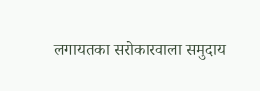लगायतका सरोकारवाला समुदाय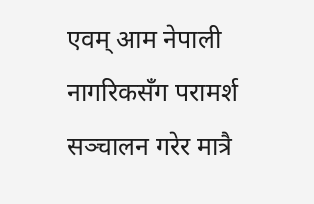एवम् आम नेपाली नागरिकसँग परामर्श सञ्चालन गरेर मात्रै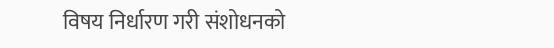विषय निर्धारण गरी संशोधनको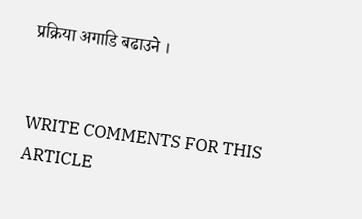प्रक्रिया अगाडि बढाउने ।


WRITE COMMENTS FOR THIS ARTICLE